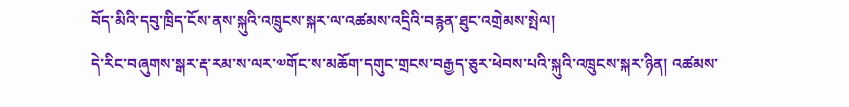བོད་མིའི་དབུ་ཁྲིད་ངོས་ནས་སྐུའི་འཁྲུངས་སྐར་ལ་འཚམས་འདྲིའི་བརྙན་ཐུང་འགྲེམས་སྤེལ།
དེ་རིང་བཞུགས་སྒར་རྡ་རམ་ས་ལར་༧གོང་ས་མཆོག་དགུང་གྲངས་བརྒྱད་ཅུར་ཕེབས་པའི་སྐུའི་འཁྲུངས་སྐར་ཉིན། འཚམས་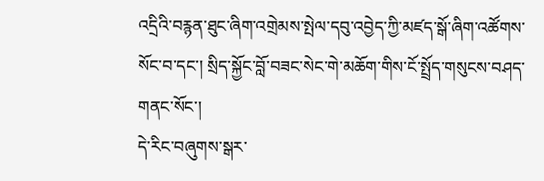འདྲིའི་བརྙན་ཐུང་ཞིག་འགྲེམས་སྤེལ་དབུ་འབྱེད་ཀྱི་མཛད་སྒོ་ཞིག་འཚོགས་སོང་བ་དང་། སྲིད་སྐྱོང་བློ་བཟང་སེང་གེ་མཆོག་གིས་ངོ་སྤྲོད་གསུངས་བཤད་གནང་སོང་།
དེ་རིང་བཞུགས་སྒར་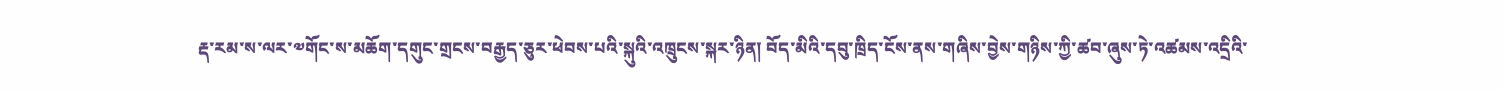རྡ་རམ་ས་ལར་༧གོང་ས་མཆོག་དགུང་གྲངས་བརྒྱད་ཅུར་ཕེབས་པའི་སྐུའི་འཁྲུངས་སྐར་ཉིན། བོད་མིའི་དབུ་ཁྲིད་ངོས་ནས་གཞིས་བྱེས་གཉིས་ཀྱི་ཚབ་ཞུས་ཏེ་འཚམས་འདྲིའི་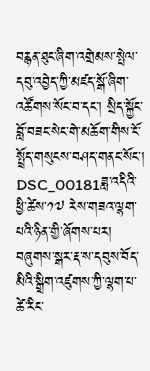བརྙན་ཐུང་ཞིག་འགྲེམས་སྤེལ་དབུ་འབྱེད་ཀྱི་མཛད་སྒོ་ཞིག་འཚོགས་སོང་བ་དང་། སྲིད་སྐྱོང་བློ་བཟང་སེང་གེ་མཆོག་གིས་ངོ་སྤྲོད་གསུངས་བཤད་གནང་སོང་།
DSC_00181ཟླ་འདིའི་ཕྱི་ཚེས་༡༧ རེས་གཟའ་ལྷག་པའི་ཉིན་གྱི་ཞོགས་པར། བཞུགས་སྒར་རྡ་ས་དབུས་བོད་མིའི་སྒྲིག་འཛུགས་ཀྱི་ལྷག་པ་ཚེ་རིང་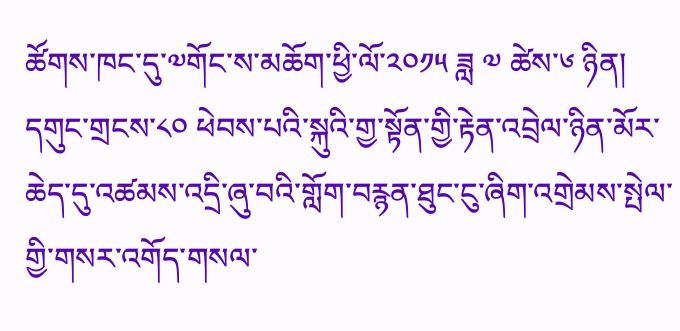ཚོགས་ཁང་དུ་༧གོང་ས་མཆོག་ཕྱི་ལོ་༢༠༡༥ ཟླ ༧ ཚེས་༦ ཉིན། དགུང་གྲངས་༨༠ ཕེབས་པའི་སྐུའི་གྱ་སྟོན་གྱི་རྟེན་འབྲེལ་ཉིན་མོར་ཆེད་དུ་འཚམས་འདྲི་ཞུ་བའི་གློག་བརྙན་ཐུང་ངུ་ཞིག་འགྲེམས་སྤེལ་གྱི་གསར་འགོད་གསལ་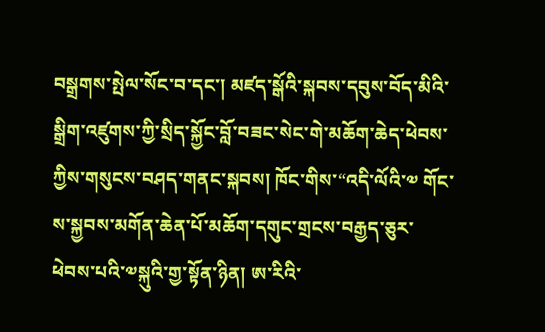བསྒྲགས་སྤེལ་སོང་བ་དང་། མཛད་སྒོའི་སྐབས་དབུས་བོད་མིའི་སྒྲིག་འཛུགས་ཀྱི་སྲིད་སྐྱོང་བློ་བཟང་སེང་གེ་མཆོག་ཆེད་ཕེབས་ཀྱིས་གསུངས་བཤད་གནང་སྐབས། ཁོང་གིས་“འདི་ལོའི་༧ གོང་ས་སྐྱབས་མགོན་ཆེན་པོ་མཆོག་དགུང་གྲངས་བརྒྱད་ཅུར་ཕེབས་པའི་༧སྐུའི་གྱ་སྟོན་ཉིན། ཨ་རིའི་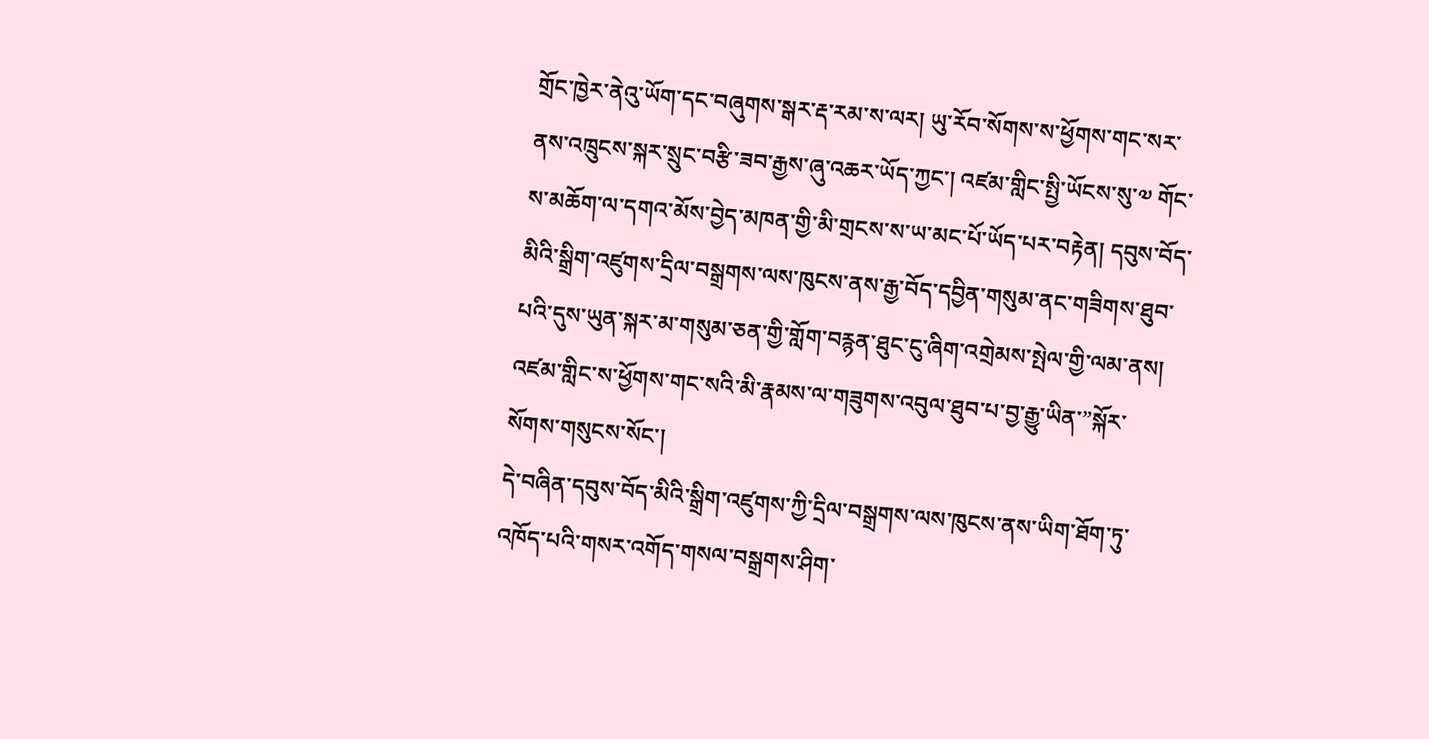གྲོང་ཁྱེར་ནེའུ་ཡོག་དང་བཞུགས་སྒར་རྡ་རམ་ས་ལར། ཡུ་རོབ་སོགས་ས་ཕྱོགས་གང་སར་ནས་འཁྲུངས་སྐར་སྲུང་བརྩི་ཟབ་རྒྱས་ཞུ་འཆར་ཡོད་ཀྱང་། འཛམ་གླིང་སྤྱི་ཡོངས་སུ་༧ གོང་ས་མཆོག་ལ་དགའ་མོས་བྱེད་མཁན་གྱི་མི་གྲངས་ས་ཡ་མང་པོ་ཡོད་པར་བརྟེན། དབུས་བོད་མིའི་སྒྲིག་འཛུགས་དྲིལ་བསྒྲགས་ལས་ཁུངས་ནས་རྒྱ་བོད་དབྱིན་གསུམ་ནང་གཟིགས་ཐུབ་པའི་དུས་ཡུན་སྐར་མ་གསུམ་ཅན་གྱི་གློག་བརྙན་ཐུང་ངུ་ཞིག་འགྲེམས་སྤེལ་གྱི་ལམ་ནས། འཛམ་གླིང་ས་ཕྱོགས་གང་སའི་མི་རྣམས་ལ་གཟུགས་འབུལ་ཐུབ་པ་བྱ་རྒྱུ་ཡིན་”སྐོར་སོགས་གསུངས་སོང་།
དེ་བཞིན་དབུས་བོད་མིའི་སྒྲིག་འཛུགས་ཀྱི་དྲིལ་བསྒྲགས་ལས་ཁུངས་ནས་ཡིག་ཐོག་ཏུ་འཁོད་པའི་གསར་འགོད་གསལ་བསྒྲགས་ཤིག་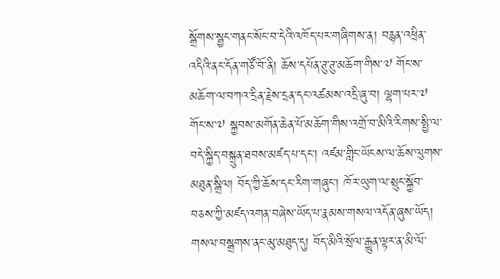སྒྲོགས་སྦྱང་གནང་སོང་བ་དེའི་འཁོད་པར་གཞིགས་ན། བརྙན་འཕྲིན་འདིའི་ནང་དོན་གཙོ་བོ་ནི། ཆོས་དཔོན་ཊུ་ཊུ་མཆོག་གིས་༧ གོང་ས་མཆོག་ལ་བཀའ་དྲིན་རྗེས་དྲན་དང་འཚམས་འདྲི་ཞུ་བ། ལྷག་པར་༧ གོང་ས་༧ སྐྱབས་མགོན་ཆེན་པོ་མཆོག་གིས་འགྲོ་བ་མིའི་རིགས་སྤྱི་ལ་བདེ་སྐྱིད་བསྐྲུན་ཐབས་མཛད་པ་དང་། འཛམ་གླིང་ཡོངས་ལ་ཆོས་ལུགས་མཐུན་སྒྲིལ། བོད་ཀྱི་ཆོས་དང་རིག་གཞུང་། ཁོར་ཡུག་ལ་སྲུང་སྐྱོབ་བཅས་ཀྱི་མཛད་འགན་བཞེས་ཡོད་པ་རྣམས་གསལ་འདོན་ཞུས་ཡོད།
གསལ་བསྒྲགས་ནང་མུ་མཐུད་དུ། བོད་མིའི་སྲོལ་རྒྱུན་ལྟར་ན་མི་ལོ་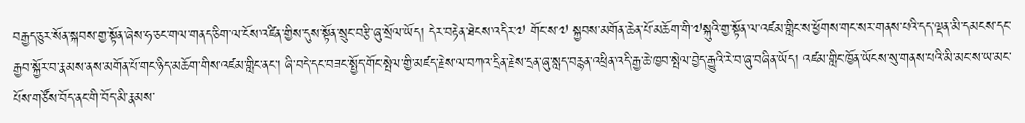བརྒྱད་ཅུར་སོན་སྐབས་གྱ་སྟོན་ཞེས་ཧ་ཅང་གལ་གནད་ཅིག་ལ་ངོས་འཛིན་གྱིས་དུས་སྟོན་སྲུང་བརྩི་ཞུ་སྲོལ་ཡོད། དེར་བརྟེན་ཐེངས་འདིར་༧ གོང་ས་༧ སྐྱབས་མགོན་ཆེན་པོ་མཆོག་གི་༧སྐུའི་གྱ་སྟོན་ལ་འཛམ་གླིང་ས་ཕྱོགས་གང་སར་གནས་པའི་དད་ལྡན་མི་དམངས་དང་རྒྱབ་སྐྱོར་བ་རྣམས་ནས་མགོན་པོ་གང་ཉིད་མཆོག་གིས་འཛམ་གླིང་ནང་། ཞི་བདེ་དང་བཟང་སྤྱོད་གོང་སྤེལ་གྱི་མཛད་རྗེས་ལ་བཀའ་དྲིན་རྗེས་དྲན་ཞུ་སླད་བརྙན་འཕྲིན་འདི་རྒྱ་ཆེ་ཁྱབ་སྤེལ་བྱེད་རྒྱུའི་རེ་བ་ཞུ་བཞིན་ཡོད། འཛམ་གླིང་ཁྱོན་ཡོངས་སུ་གནས་པའི་མི་མང་ས་ཡ་མང་པོས་གཙོས་བོད་ནང་གི་བོད་མི་རྣམས་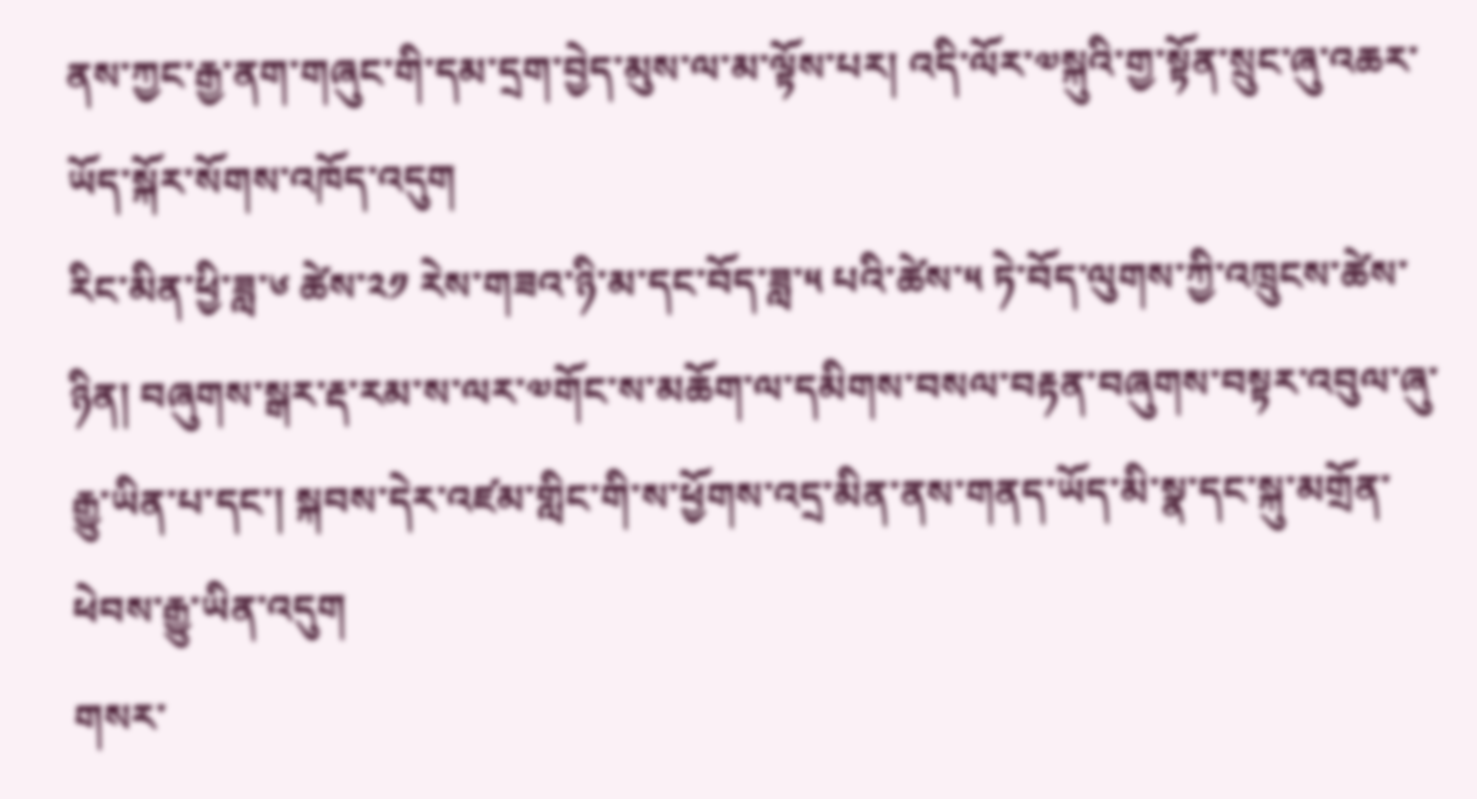ནས་ཀྱང་རྒྱ་ནག་གཞུང་གི་དམ་དྲག་བྱེད་མུས་ལ་མ་ལྟོས་པར། འདི་ལོར་༧སྐུའི་གྱ་སྟོན་སྲུང་ཞུ་འཆར་ཡོད་སྐོར་སོགས་འཁོད་འདུག
རིང་མིན་ཕྱི་ཟླ་༦ ཚེས་༢༡ རེས་གཟའ་ཉི་མ་དང་བོད་ཟླ་༥ པའི་ཚེས་༥ ཏེ་བོད་ལུགས་ཀྱི་འཁྲུངས་ཚེས་ཉིན། བཞུགས་སྒར་རྡ་རམ་ས་ལར་༧གོང་ས་མཆོག་ལ་དམིགས་བསལ་བརྟན་བཞུགས་བསྟར་འབུལ་ཞུ་རྒྱུ་ཡིན་པ་དང་། སྐབས་དེར་འཛམ་གླིང་གི་ས་ཕྱོགས་འདྲ་མིན་ནས་གནད་ཡོད་མི་སྣ་དང་སྐུ་མགྲོན་ཕེབས་རྒྱུ་ཡིན་འདུག
གསར་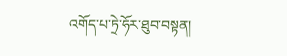འགོད་པ་ཏྲེ་ཧོར་ཐུབ་བསྟན།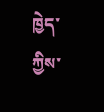ཁྱེད་ཀྱིས་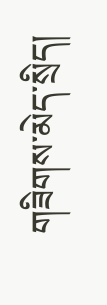གཟིགས་མེད་སྲིད།